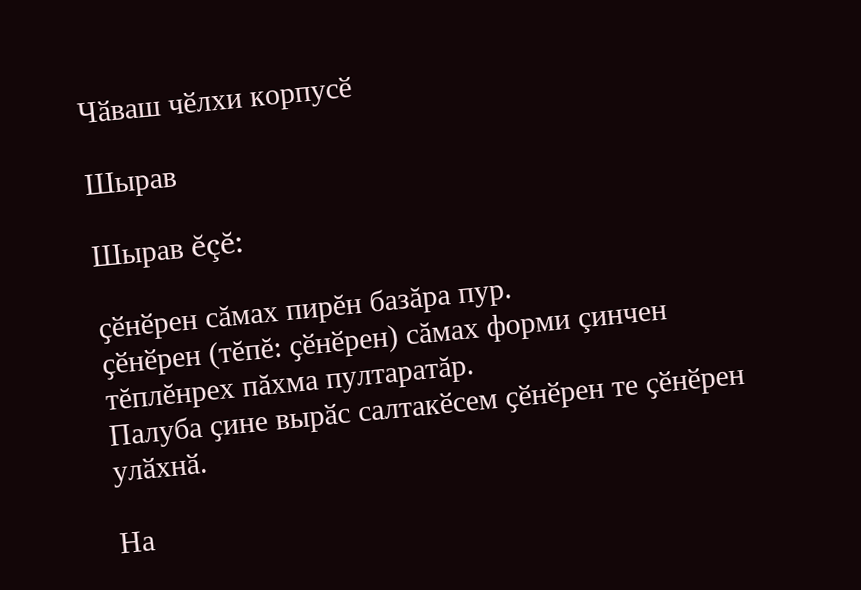Чӑваш чӗлхи корпусӗ

Шырав

Шырав ĕçĕ:

ҫӗнӗрен сăмах пирĕн базăра пур.
ҫӗнӗрен (тĕпĕ: ҫӗнӗрен) сăмах форми çинчен тĕплĕнрех пăхма пултаратăр.
Палуба ҫине вырӑс салтакӗсем ҫӗнӗрен те ҫӗнӗрен улӑхнӑ.

На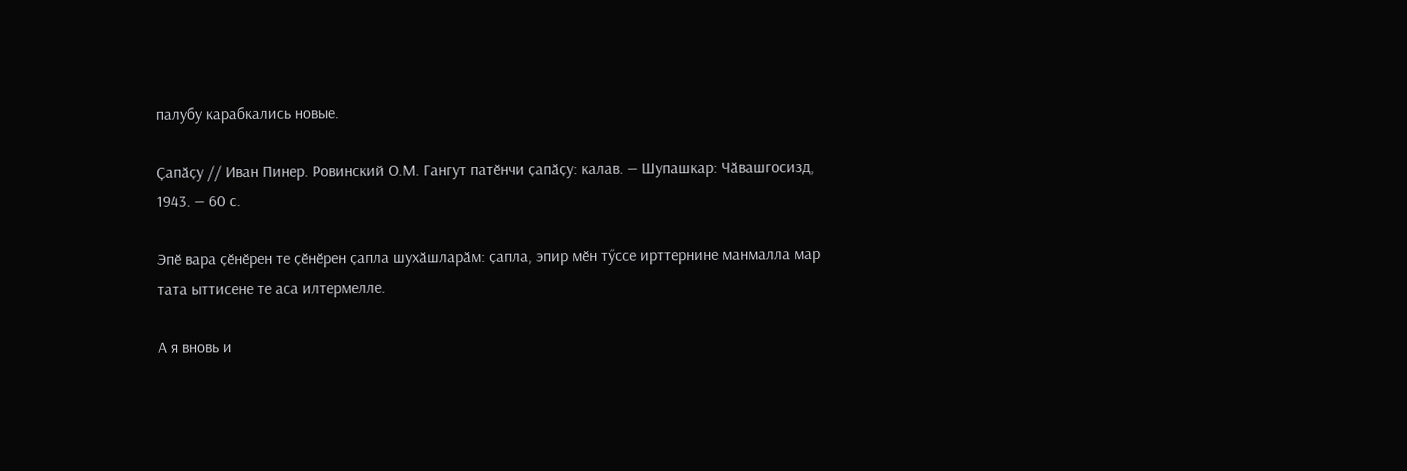палубу карабкались новые.

Ҫапӑҫу // Иван Пинер. Ровинский О.М. Гангут патӗнчи ҫапӑҫу: калав. — Шупашкар: Чӑвашгосизд, 1943. — 60 с.

Эпӗ вара ҫӗнӗрен те ҫӗнӗрен ҫапла шухӑшларӑм: ҫапла, эпир мӗн тӳссе ирттернине манмалла мар тата ыттисене те аса илтермелле.

А я вновь и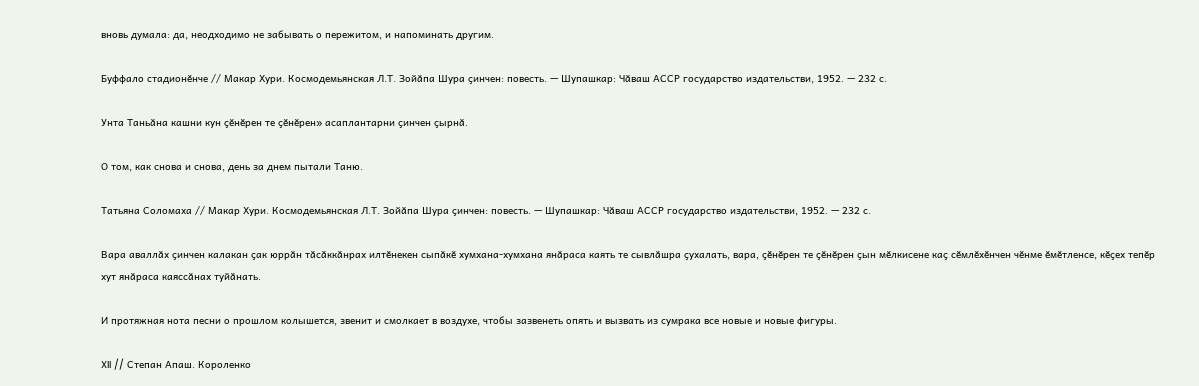вновь думала: да, неодходимо не забывать о пережитом, и напоминать другим.

Буффало стадионӗнче // Макар Хури. Космодемьянская Л.Т. Зойӑпа Шура ҫинчен: повесть. — Шупашкар: Чӑваш АССР государство издательстви, 1952. — 232 с.

Унта Таньӑна кашни кун ҫӗнӗрен те ҫӗнӗрен» асаплантарни ҫинчен ҫырнӑ.

О том, как снова и снова, день за днем пытали Таню.

Татьяна Соломаха // Макар Хури. Космодемьянская Л.Т. Зойӑпа Шура ҫинчен: повесть. — Шупашкар: Чӑваш АССР государство издательстви, 1952. — 232 с.

Вара аваллӑх ҫинчен калакан ҫак юррӑн тӑсӑккӑнрах илтӗнекен сыпӑкӗ хумхана-хумхана янӑраса каять те сывлӑшра ҫухалать, вара, ҫӗнӗрен те ҫӗнӗрен ҫын мӗлкисене каҫ сӗмлӗхӗнчен чӗнме ӗмӗтленсе, кӗҫех тепӗр хут янӑраса каяссӑнах туйӑнать.

И протяжная нота песни о прошлом колышется, звенит и смолкает в воздухе, чтобы зазвенеть опять и вызвать из сумрака все новые и новые фигуры.

XII // Степан Апаш. Короленко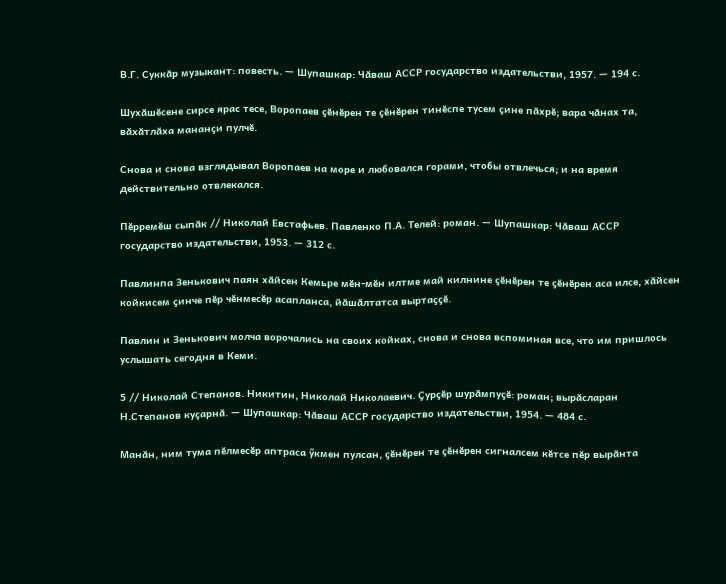В.Г. Суккӑр музыкант: повесть. — Шупашкар: Чӑваш АССР государство издательстви, 1957. — 194 с.

Шухӑшӗсене сирсе ярас тесе, Воропаев ҫӗнӗрен те ҫӗнӗрен тинӗспе тусем ҫине пӑхрӗ; вара чӑнах та, вӑхӑтлӑха мананҫи пулчӗ.

Снова и снова взглядывал Воропаев на море и любовался горами, чтобы отвлечься; и на время действительно отвлекался.

Пӗрремӗш сыпӑк // Николай Евстафьев. Павленко П.А. Телей: роман. — Шупашкар: Чӑваш АССР государство издательстви, 1953. — 312 с.

Павлинпа Зенькович паян хӑйсен Кемьре мӗн-мӗн илтме май килнине ҫӗнӗрен те ҫӗнӗрен аса илсе, хӑйсен койкисем ҫинче пӗр чӗнмесӗр асапланса, йӑшӑлтатса выртаҫҫӗ.

Павлин и Зенькович молча ворочались на своих койках, снова и снова вспоминая все, что им пришлось услышать сегодня в Кеми.

5 // Николай Степанов. Никитин, Николай Николаевич. Ҫурҫӗр шурӑмпуҫӗ: роман; вырӑсларан Н.Степанов куҫарнӑ. — Шупашкар: Чӑваш АССР государство издательстви, 1954. — 484 с.

Манӑн, ним тума пӗлмесӗр аптраса ӳкмен пулсан, ҫӗнӗрен те ҫӗнӗрен сигналсем кӗтсе пӗр вырӑнта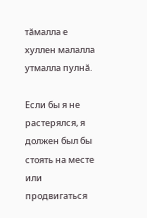тӑмалла е хуллен малалла утмалла пулнӑ.

Если бы я не растерялся, я должен был бы стоять на месте или продвигаться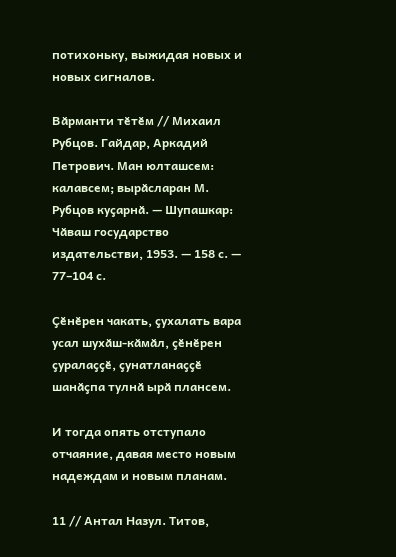потихоньку, выжидая новых и новых сигналов.

Вӑрманти тӗтӗм // Михаил Рубцов. Гайдар, Аркадий Петрович. Ман юлташсем: калавсем; вырӑсларан М. Рубцов куҫарнӑ. — Шупашкар: Чӑваш государство издательстви, 1953. — 158 с. — 77–104 с.

Ҫӗнӗрен чакать, ҫухалать вара усал шухӑш-кӑмӑл, ҫӗнӗрен ҫуралаҫҫӗ, ҫунатланаҫҫӗ шанӑҫпа тулнӑ ырӑ плансем.

И тогда опять отступало отчаяние, давая место новым надеждам и новым планам.

11 // Антал Назул. Титов,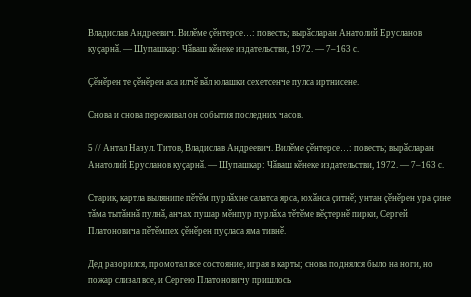Владислав Андреевич. Вилӗме ҫӗнтерсе…: повесть; вырӑсларан Анатолий Ерусланов куҫарнӑ. — Шупашкар: Чӑваш кӗнеке издательстви, 1972. — 7–163 с.

Ҫӗнӗрен те ҫӗнӗрен аса илчӗ вӑл юлашки сехетсенче пулса иртнисене.

Снова и снова переживал он события последних часов.

5 // Антал Назул. Титов, Владислав Андреевич. Вилӗме ҫӗнтерсе…: повесть; вырӑсларан Анатолий Ерусланов куҫарнӑ. — Шупашкар: Чӑваш кӗнеке издательстви, 1972. — 7–163 с.

Старик, картла вылянипе пӗтӗм пурлӑхне салатса ярса, юхӑнса ҫитнӗ; унтан ҫӗнӗрен ура ҫине тӑма тытӑннӑ пулнӑ, анчах пушар мӗнпур пурлӑха тӗтӗме вӗҫтернӗ пирки, Сергей Платоновича пӗтӗмпех ҫӗнӗрен пуҫласа яма тивнӗ.

Дед разорился, промотал все состояние, играя в карты; снова поднялся было на ноги, но пожар слизал все, и Сергею Платоновичу пришлось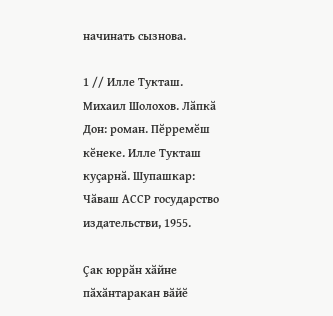начинать сызнова.

1 // Илле Тукташ. Михаил Шолохов. Лӑпкӑ Дон: роман. Пӗрремӗш кӗнеке. Илле Тукташ куҫарнӑ. Шупашкар: Чӑваш АССР государство издательстви, 1955.

Ҫак юррӑн хӑйне пӑхӑнтаракан вӑйӗ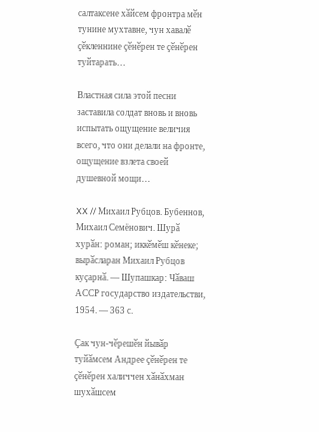салтаксене хӑйсем фронтра мӗн тунине мухтавне, чун хавалӗ ҫӗкленнине ҫӗнӗрен те ҫӗнӗрен туйтарать…

Властная сила этой песни заставила солдат вновь и вновь испытать ощущение величия всего, что они делали на фронте, ощущение взлета своей душевной мощи…

XX // Михаил Рубцов. Бубеннов, Михаил Семёнович. Шурӑ хурӑн: роман; иккӗмӗш кӗнеке; вырӑсларан Михаил Рубцов куҫарнӑ. — Шупашкар: Чӑваш АССР государство издательстви, 1954. — 363 с.

Ҫак чун-чӗрешӗн йывӑр туйӑмсем Андрее ҫӗнӗрен те ҫӗнӗрен халиччен хӑнӑхман шухӑшсем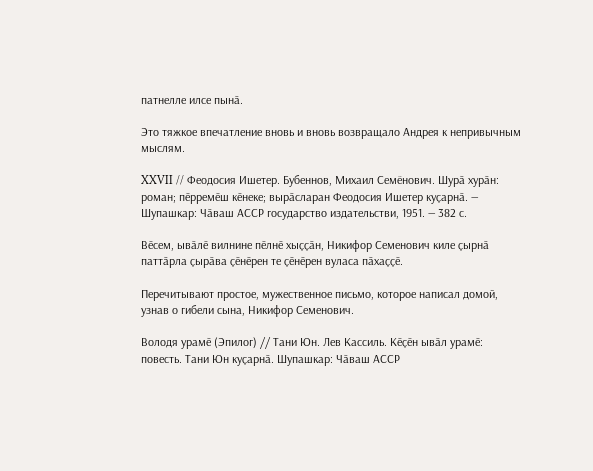патнелле илсе пынӑ.

Это тяжкое впечатление вновь и вновь возвращало Андрея к непривычным мыслям.

XXVII // Феодосия Ишетер. Бубеннов, Михаил Семёнович. Шурӑ хурӑн: роман; пӗрремӗш кӗнеке; вырӑсларан Феодосия Ишетер куҫарнӑ. — Шупашкар: Чӑваш АССР государство издательстви, 1951. — 382 с.

Вӗсем, ывӑлӗ вилнине пӗлнӗ хыҫҫӑн, Никифор Семенович киле ҫырнӑ паттӑрла ҫырӑва ҫӗнӗрен те ҫӗнӗрен вуласа пӑхаҫҫӗ.

Перечитывают простое, мужественное письмо, которое написал домой, узнав о гибели сына, Никифор Семенович.

Володя урамӗ (Эпилог) // Тани Юн. Лев Кассиль. Кӗҫӗн ывӑл урамӗ: повесть. Тани Юн куҫарнӑ. Шупашкар: Чӑваш АССР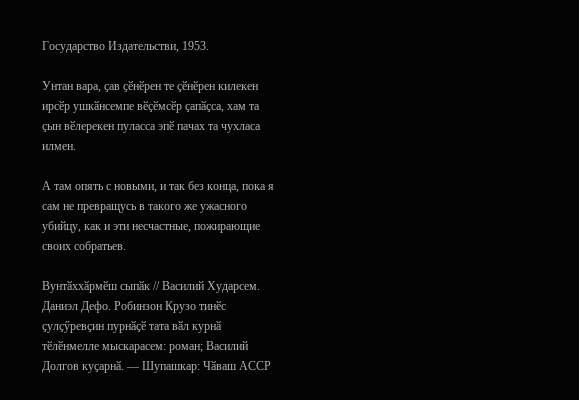Государство Издательстви, 1953.

Унтан вара, ҫав ҫӗнӗрен те ҫӗнӗрен килекен ирсӗр ушкӑнсемпе вӗҫӗмсӗр ҫапӑҫса, хам та ҫын вӗлерекен пуласса эпӗ пачах та чухласа илмен.

А там опять с новыми, и так без конца, пока я сам не превращусь в такого же ужасного убийцу, как и эти несчастные, пожирающие своих собратьев.

Вунтӑххӑрмӗш сыпӑк // Василий Хударсем. Даниэл Дефо. Робинзон Крузо тинӗс ҫулҫӳревҫин пурнӑҫӗ тата вӑл курнӑ тӗлӗнмелле мыскарасем: роман; Василий Долгов куҫарнӑ. — Шупашкар: Чӑваш АССР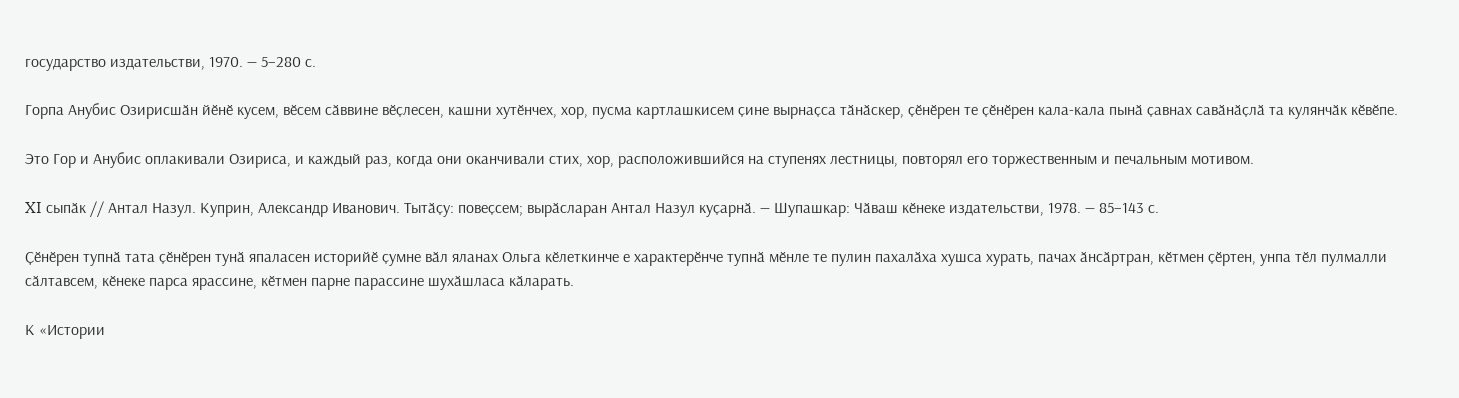государство издательстви, 1970. — 5–280 с.

Горпа Анубис Озирисшӑн йӗнӗ кусем, вӗсем сӑввине вӗҫлесен, кашни хутӗнчех, хор, пусма картлашкисем ҫине вырнаҫса тӑнӑскер, ҫӗнӗрен те ҫӗнӗрен кала-кала пынӑ ҫавнах савӑнӑҫлӑ та кулянчӑк кӗвӗпе.

Это Гор и Анубис оплакивали Озириса, и каждый раз, когда они оканчивали стих, хор, расположившийся на ступенях лестницы, повторял его торжественным и печальным мотивом.

XI сыпӑк // Антал Назул. Куприн, Александр Иванович. Тытӑҫу: повеҫсем; вырӑсларан Антал Назул куҫарнӑ. — Шупашкар: Чӑваш кӗнеке издательстви, 1978. — 85–143 с.

Ҫӗнӗрен тупнӑ тата ҫӗнӗрен тунӑ япаласен историйӗ ҫумне вӑл яланах Ольга кӗлеткинче е характерӗнче тупнӑ мӗнле те пулин пахалӑха хушса хурать, пачах ӑнсӑртран, кӗтмен ҫӗртен, унпа тӗл пулмалли сӑлтавсем, кӗнеке парса ярассине, кӗтмен парне парассине шухӑшласа кӑларать.

К «Истории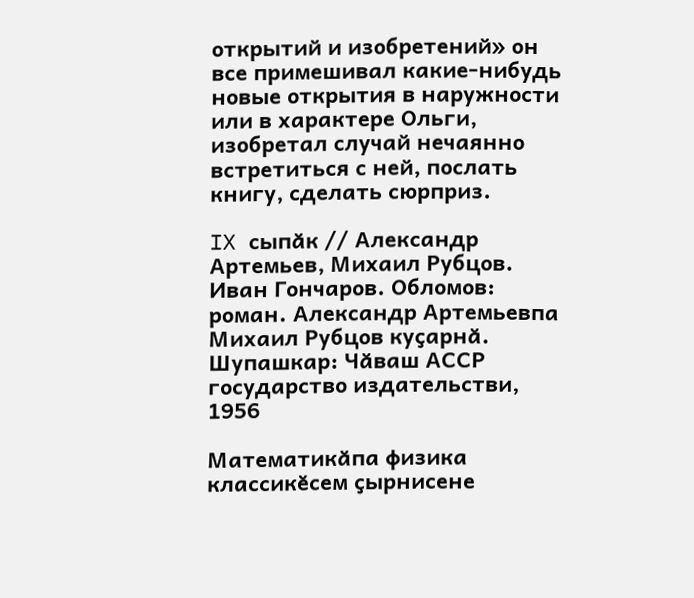открытий и изобретений» он все примешивал какие-нибудь новые открытия в наружности или в характере Ольги, изобретал случай нечаянно встретиться с ней, послать книгу, сделать сюрприз.

IX сыпӑк // Александр Артемьев, Михаил Рубцов. Иван Гончаров. Обломов: роман. Александр Артемьевпа Михаил Рубцов куҫарнӑ. Шупашкар: Чӑваш АССР государство издательстви, 1956

Математикӑпа физика классикӗсем ҫырнисене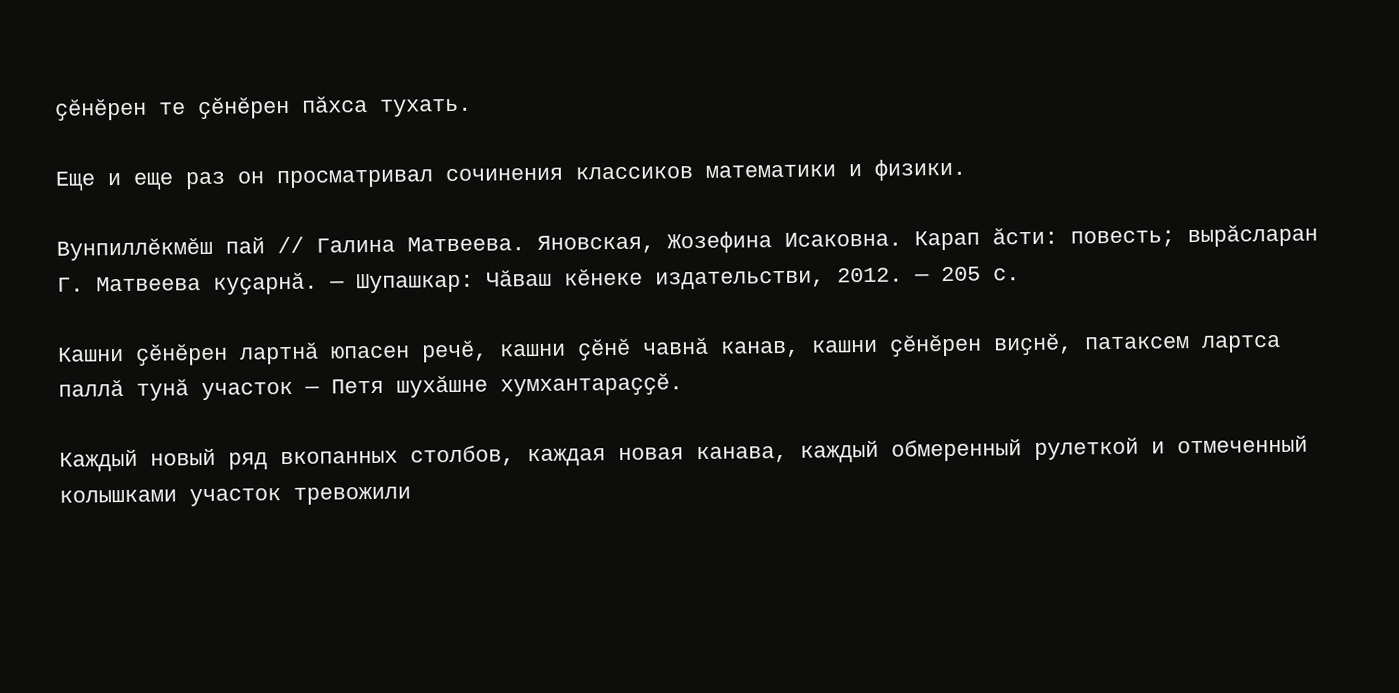ҫӗнӗрен те ҫӗнӗрен пӑхса тухать.

Еще и еще раз он просматривал сочинения классиков математики и физики.

Вунпиллӗкмӗш пай // Галина Матвеева. Яновская, Жозефина Исаковна. Карап ӑсти: повесть; вырӑсларан Г. Матвеева куҫарнӑ. — Шупашкар: Чӑваш кӗнеке издательстви, 2012. — 205 с.

Кашни ҫӗнӗрен лартнӑ юпасен речӗ, кашни ҫӗнӗ чавнӑ канав, кашни ҫӗнӗрен виҫнӗ, патаксем лартса паллӑ тунӑ участок — Петя шухӑшне хумхантараҫҫӗ.

Каждый новый ряд вкопанных столбов, каждая новая канава, каждый обмеренный рулеткой и отмеченный колышками участок тревожили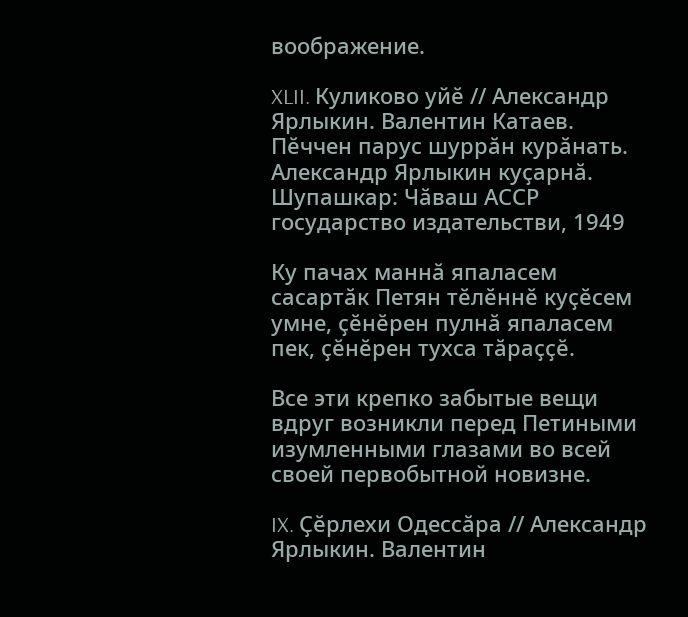воображение.

XLII. Куликово уйӗ // Александр Ярлыкин. Валентин Катаев. Пӗччен парус шуррӑн курӑнать. Александр Ярлыкин куҫарнӑ. Шупашкар: Чӑваш АССР государство издательстви, 1949

Ку пачах маннӑ япаласем сасартӑк Петян тӗлӗннӗ куҫӗсем умне, ҫӗнӗрен пулнӑ япаласем пек, ҫӗнӗрен тухса тӑраҫҫӗ.

Все эти крепко забытые вещи вдруг возникли перед Петиными изумленными глазами во всей своей первобытной новизне.

IX. Ҫӗрлехи Одессӑра // Александр Ярлыкин. Валентин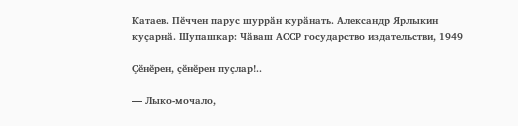Катаев. Пӗччен парус шуррӑн курӑнать. Александр Ярлыкин куҫарнӑ. Шупашкар: Чӑваш АССР государство издательстви, 1949

Ҫӗнӗрен, ҫӗнӗрен пуҫлар!..

— Лыко-мочало,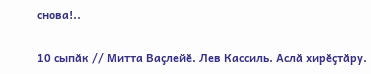снова!..

10 сыпӑк // Митта Ваҫлейӗ. Лев Кассиль. Аслӑ хирӗҫтӑру.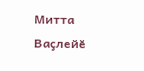Митта Ваҫлейӗ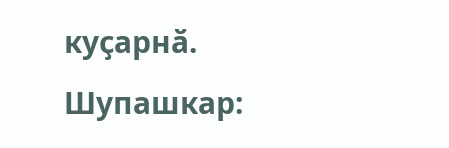куҫарнӑ. Шупашкар: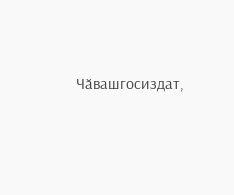Чӑвашгосиздат,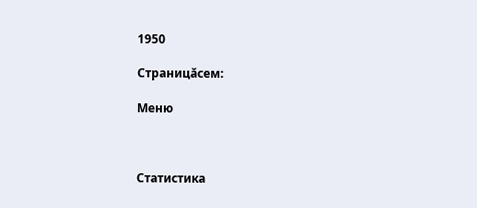1950

Страницăсем:

Меню



Статистика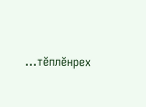...тĕплӗнрех